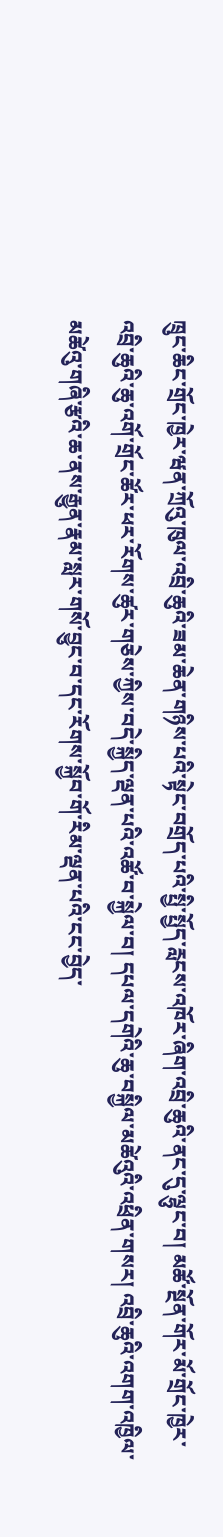ཁྲུང་ཆིང་གྲོང་ཁྱེར་ཝན་ཀྲོའུ་ཁུལ་འབྲི་ཆུའི་ཟམ་ཆེན་གཉིས་པའི་སྟེང་བགྲོད་པའི་སྤྱི་སྤྱོད་རླངས་འཁོར་ཞིག་འབྲི་ཆུའི་ནང་དུ་ལྷུང་བ། མཚོ་སྔོན་གོར་མོ་གྲོང་ཁྱེར་འབྲི་ཆུའི་ཆུ་འགོ་གྲོང་ཚོར་ཕར་རོགས་ཚུར་གཅེས་ཀྱིས་བདེ་སྐྱིད་ལྡན་པའི་འཚོ་བ་སྐྱེལ་བ། དཔལ་དགེའི་ཆུ་བསྐྱིལ་མཚེའུའི་འཕྲིན་གསར། འབྲི་ཆུའི་འགག་འཁྱིལ་མཚེའུ་གཞི་རྩའི་ཆ་ནས་རྒྱུན་རྣམ་སླར་གསོ་བྱུང་བ་དང་རོགས་སྐྱོབ་གོ་རིམ་ལྡན་པའི་ངང་བྱེད་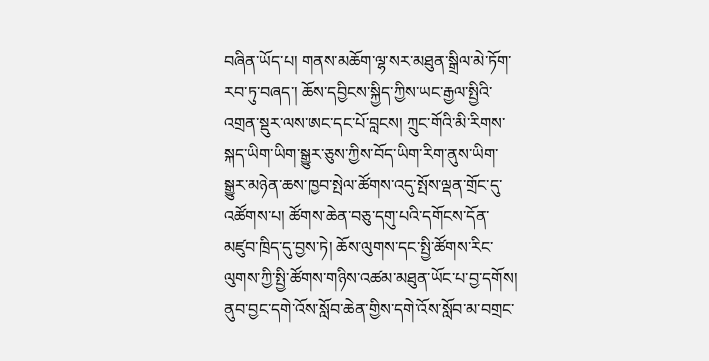བཞིན་ཡོད་པ། གནས་མཆོག་ལྷ་སར་མཐུན་སྒྲིལ་མེ་ཏོག་རབ་ཏུ་བཞད་། ཆོས་དབྱིངས་སྐྱིད་ཀྱིས་ཡང་རྒྱལ་སྤྱིའི་འགྲན་སྡུར་ལས་ཨང་དང་པོ་བླངས། ཀྲུང་གོའི་མི་རིགས་སྐད་ཡིག་ཡིག་སྒྱུར་ཅུས་ཀྱིས་བོད་ཡིག་རིག་ནུས་ཡིག་སྒྱུར་མཉེན་ཆས་ཁྱབ་སྤེལ་ཚོགས་འདུ་སྤོས་ལྡན་གྲོང་དུ་འཚོགས་པ། ཚོགས་ཆེན་བཅུ་དགུ་པའི་དགོངས་དོན་མཛུབ་ཁྲིད་དུ་བྱས་ཏེ། ཆོས་ལུགས་དང་སྤྱི་ཚོགས་རིང་ལུགས་ཀྱི་སྤྱི་ཚོགས་གཉིས་འཚམ་མཐུན་ཡོང་པ་བྱ་དགོས། ནུབ་བྱང་དགེ་འོས་སློབ་ཆེན་གྱིས་དགེ་འོས་སློབ་མ་བགྲང་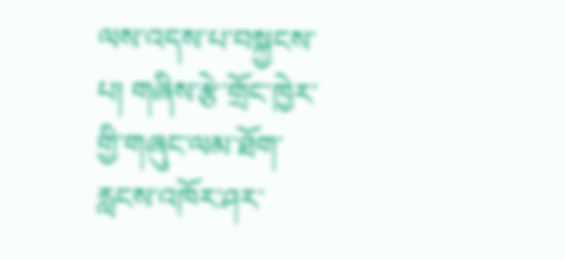ལས་འདས་པ་བསྐྱངས་པ། གཞིས་རྩེ་གྲོང་ཁྱེར་གྱི་གཞུང་ལམ་ཐོག་རླངས་འཁོར་ཤར་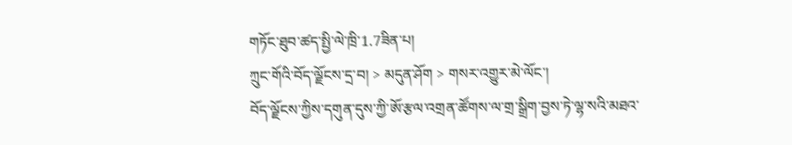གཏོང་ཐུབ་ཚད་སྤྱི་ལེ་ཁྲི་1.7ཟིན་པ།
ཀྲུང་གོའི་བོད་ལྗོངས་དྲ་བ། > མདུན་ཤོག > གསར་འགྱུར་མེ་ལོང་།
བོད་ལྗོངས་ཀྱིས་དགུན་དུས་ཀྱི་ཨོ་རྩལ་འགྲན་ཚོགས་ལ་གྲ་སྒྲིག་བྱས་ཏེ་ལྷ་སའི་མཐའ་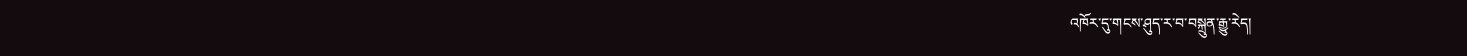འཁོར་དུ་གངས་ཤུད་ར་བ་བསྐྲུན་རྒྱུ་རེད།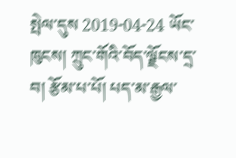སྤེལ་དུས 2019-04-24 ཡོང་ཁུངས། ཀྲུང་གོའི་བོད་ལྗོངས་དྲ་བ། རྩོམ་པ་པོ། པད་མ་རྒྱལ་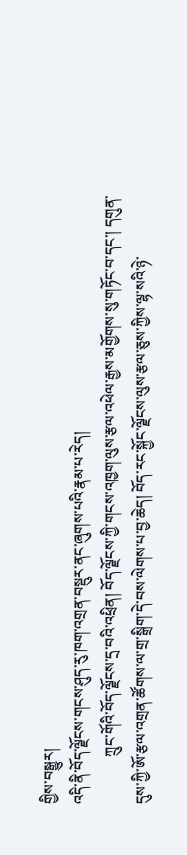གྱིས་བསྒྱུར།
འདི་ནི་བོད་ལྗོངས་གངས་ཤུད་རུ་ཁག་འགྲན་བསྡུར་ནང་ཞུགས་པའི་རྣམ་པ་རེད།
             ཀྲུང་གོའི་བོད་ལྗོངས་དྲ་བའི་འཕྲིན། བོད་ལྗོངས་ཀྱི་གངས་འཁྱག་ལུས་རྩལ་འཕེལ་རྒྱས་མགྱོགས་སུ་གཏོང་བ་དང་། དགུན་དུས་ཀྱི་ཨོ་རྩལ་འགྲན་ཚོགས་ལ་གྲ་སྒྲིག་དེ་བས་ལེགས་པ་བྱ་ཆེད། བོད་རང་སྐྱོང་ལྗོངས་ལུས་རྩལ་ཅུས་ཀྱིས་ལྷ་སའི་ཉེ་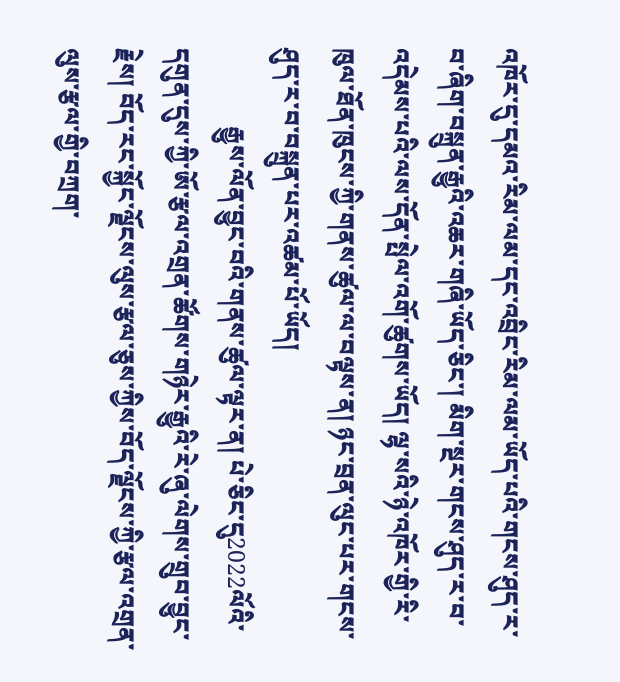འཁོར་དུ་དམའ་རིམ་ལམ་དང་འབྲིང་རིམ་ལམ་ཡོད་པའི་གངས་ཤུད་ར་བ་ཞིག་བསྐྲུན་རྒྱུའི་འཆར་གཞི་ཡོད་ཅིང་། མིག་སྔར་གངས་ཤུད་ར་བ་འདེམས་པའི་ལས་དོན་སྤེལ་འགོ་ཚུགས་ཡོད། ལྷ་སའི་ཉེ་འཁོར་གྱི་རི་ཁུལ་ཐོན་ཁུངས་ཀྱི་གནས་ཚུལ་ལ་བལྟས་ན། ཉང་བྲན་ལུང་པར་གངས་ཤུད་ར་བ་བསྐྲུན་པར་འཚམ་པོ་ཡོད།
             རྒྱུས་ལོན་བྱུང་བའི་གནས་ཚུལ་ལྟར་ན། པེ་ཅིང་དུ2022ལོའི་དགུན་དུས་ཀྱི་ཨོ་རྩལ་འགྲན་ཚོགས་གཉེར་རྒྱུའི་རེ་ཞུ་ལེགས་གྲུབ་བྱུང་རྗེས། བོད་རང་སྐྱོང་ལྗོངས་ལུས་རྩལ་ཅུས་ཀྱིས་བོད་ལྗོངས་ཀྱི་རྩལ་འགྲན་ལུས་རྩལ་གྱི་བཀྲག་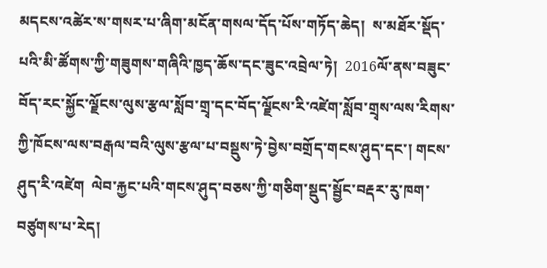མདངས་འཚེར་ས་གསར་པ་ཞིག་མངོན་གསལ་དོད་པོས་གཏོད་ཆེད།  ས་མཐོར་སྡོད་པའི་མི་ཚོགས་ཀྱི་གཟུགས་གཞིའི་ཁྱད་ཆོས་དང་ཟུང་འབྲེལ་ཏེ།  2016ལོ་ནས་བཟུང་བོད་རང་སྐྱོང་ལྗོངས་ལུས་རྩལ་སློབ་གྲྭ་དང་བོད་ལྗོངས་རི་འཛེག་སློབ་གྲྭས་ལས་རིགས་ཀྱི་ཁོངས་ལས་བརྒལ་བའི་ལུས་རྩལ་པ་བསྡུས་ཏེ་བྱེས་བགྲོད་གངས་ཤུད་དང་། གངས་ཤུད་རི་འཛེག  ལེབ་རྐྱང་པའི་གངས་ཤུད་བཅས་ཀྱི་གཅིག་སྡུད་སྦྱོང་བརྡར་རུ་ཁག་བཙུགས་པ་རེད།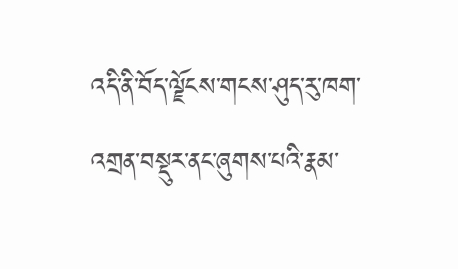འདི་ནི་བོད་ལྗོངས་གངས་ཤུད་རུ་ཁག་འགྲན་བསྡུར་ནང་ཞུགས་པའི་རྣམ་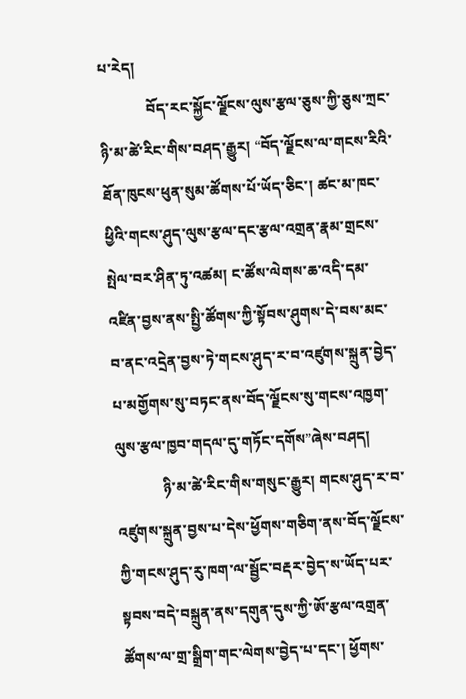པ་རེད།
             བོད་རང་སྐྱོང་ལྗོངས་ལུས་རྩལ་ཅུས་ཀྱི་ཅུས་ཀྲང་ཉི་མ་ཚེ་རིང་གིས་བཤད་རྒྱུར། “བོད་ལྗོངས་ལ་གངས་རིའི་ཐོན་ཁུངས་ཕུན་སུམ་ཚོགས་པོ་ཡོད་ཅིང་། ཚང་མ་ཁང་ཕྱིའི་གངས་ཤུད་ལུས་རྩལ་དང་རྩལ་འགྲན་རྣམ་གྲངས་སྤེལ་བར་ཤིན་ཏུ་འཚམ། ང་ཚོས་ལེགས་ཆ་འདི་དམ་འཛིན་བྱས་ནས་སྤྱི་ཚོགས་ཀྱི་སྟོབས་ཤུགས་དེ་བས་མང་བ་ནང་འདྲེན་བྱས་ཏེ་གངས་ཤུད་ར་བ་འཛུགས་སྐྲུན་བྱེད་པ་མགྱོགས་སུ་བཏང་ནས་བོད་ལྗོངས་སུ་གངས་འཁྱག་ལུས་རྩལ་ཁྱབ་གདལ་དུ་གཏོང་དགོས”ཞེས་བཤད།
             ཉི་མ་ཚེ་རིང་གིས་གསུང་རྒྱུར། གངས་ཤུད་ར་བ་འཛུགས་སྐྲུན་བྱས་པ་དེས་ཕྱོགས་གཅིག་ནས་བོད་ལྗོངས་ཀྱི་གངས་ཤུད་རུ་ཁག་ལ་སྦྱོང་བརྡར་བྱེད་ས་ཡོད་པར་སྟབས་བདེ་བསྐྲུན་ནས་དགུན་དུས་ཀྱི་ཨོ་རྩལ་འགྲན་ཚོགས་ལ་གྲ་སྒྲིག་གང་ལེགས་བྱེད་པ་དང་། ཕྱོགས་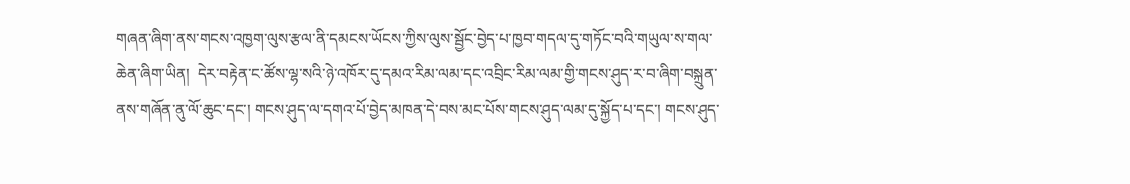གཞན་ཞིག་ནས་གངས་འཁྱག་ལུས་རྩལ་ནི་དམངས་ཡོངས་ཀྱིས་ལུས་སྦྱོང་བྱེད་པ་ཁྱབ་གདལ་དུ་གཏོང་བའི་གཡུལ་ས་གལ་ཆེན་ཞིག་ཡིན།  དེར་བརྟེན་ང་ཚོས་ལྷ་སའི་ཉེ་འཁོར་དུ་དམའ་རིམ་ལམ་དང་འབྲིང་རིམ་ལམ་གྱི་གངས་ཤུད་ར་བ་ཞིག་བསྐྲུན་ནས་གཞོན་ནུ་ལོ་ཆུང་དང་། གངས་ཤུད་ལ་དགའ་པོ་བྱེད་མཁན་དེ་བས་མང་པོས་གངས་ཤུད་ལམ་དུ་སྐྱོད་པ་དང་། གངས་ཤུད་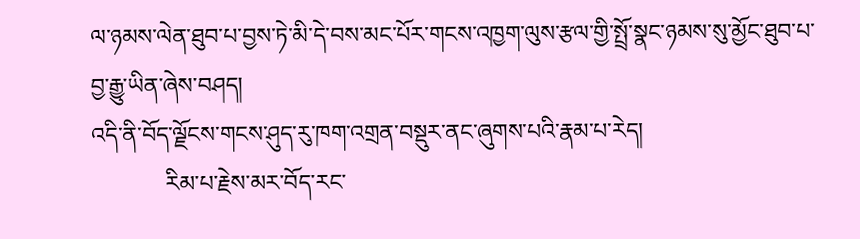ལ་ཉམས་ལེན་ཐུབ་པ་བྱས་ཏེ་མི་དེ་བས་མང་པོར་གངས་འཁྱག་ལུས་རྩལ་གྱི་སྤྲོ་སྣང་ཉམས་སུ་མྱོང་ཐུབ་པ་བྱ་རྒྱུ་ཡིན་ཞེས་བཤད།
འདི་ནི་བོད་ལྗོངས་གངས་ཤུད་རུ་ཁག་འགྲན་བསྡུར་ནང་ཞུགས་པའི་རྣམ་པ་རེད།
             རིམ་པ་རྗེས་མར་བོད་རང་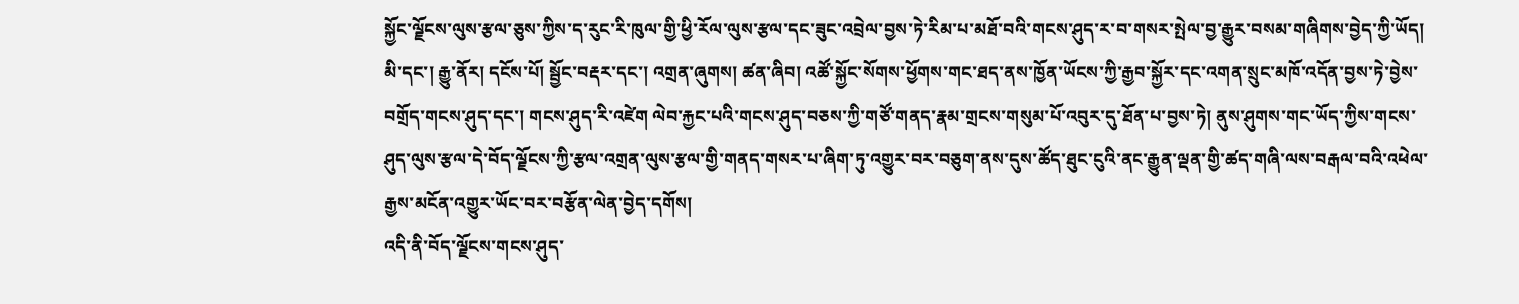སྐྱོང་ལྗོངས་ལུས་རྩལ་ཅུས་ཀྱིས་ད་རུང་རི་ཁུལ་གྱི་ཕྱི་རོལ་ལུས་རྩལ་དང་ཟུང་འབྲེལ་བྱས་ཏེ་རིམ་པ་མཐོ་བའི་གངས་ཤུད་ར་བ་གསར་སྤེལ་བྱ་རྒྱུར་བསམ་གཞིགས་བྱེད་ཀྱི་ཡོད། མི་དང་། རྒྱུ་ནོར། དངོས་པོ། སྦྱོང་བརྡར་དང་། འགྲན་ཞུགས། ཚན་ཞིབ། འཚོ་སྐྱོང་སོགས་ཕྱོགས་གང་ཐད་ནས་ཁྱོན་ཡོངས་ཀྱི་རྒྱབ་སྐྱོར་དང་འགན་སྲུང་མཁོ་འདོན་བྱས་ཏེ་བྱེས་བགྲོད་གངས་ཤུད་དང་། གངས་ཤུད་རི་འཛེག ལེབ་རྐྱང་པའི་གངས་ཤུད་བཅས་ཀྱི་གཙོ་གནད་རྣམ་གྲངས་གསུམ་པོ་འབུར་དུ་ཐོན་པ་བྱས་ཏེ། ནུས་ཤུགས་གང་ཡོད་ཀྱིས་གངས་ཤུད་ལུས་རྩལ་དེ་བོད་ལྗོངས་ཀྱི་རྩལ་འགྲན་ལུས་རྩལ་གྱི་གནད་གསར་པ་ཞིག་ཏུ་འགྱུར་བར་བཅུག་ནས་དུས་ཚོད་ཐུང་ངུའི་ནང་རྒྱུན་ལྡན་གྱི་ཚད་གཞི་ལས་བརྒལ་བའི་འཕེལ་རྒྱས་མངོན་འགྱུར་ཡོང་བར་བརྩོན་ལེན་བྱེད་དགོས།
འདི་ནི་བོད་ལྗོངས་གངས་ཤུད་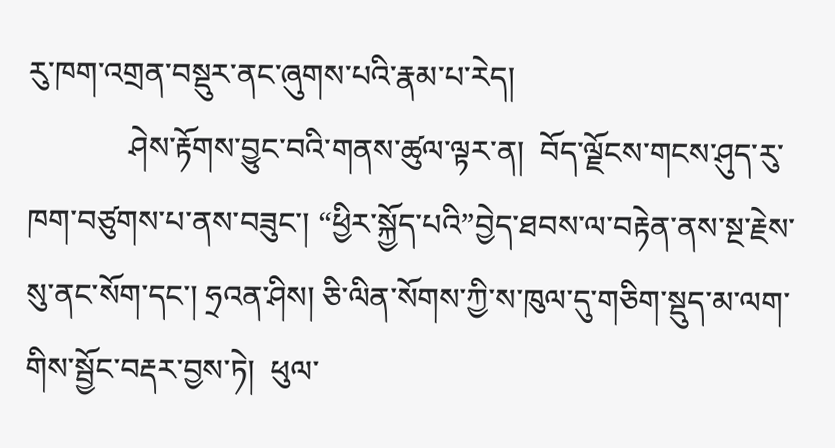རུ་ཁག་འགྲན་བསྡུར་ནང་ཞུགས་པའི་རྣམ་པ་རེད།
             ཤེས་རྟོགས་བྱུང་བའི་གནས་ཚུལ་ལྟར་ན།  བོད་ལྗོངས་གངས་ཤུད་རུ་ཁག་བཙུགས་པ་ནས་བཟུང་། “ཕྱིར་སྐྱོད་པའི”བྱེད་ཐབས་ལ་བརྟེན་ནས་སྔ་རྗེས་སུ་ནང་སོག་དང་། ཧྲའན་ཤིས། ཅི་ལིན་སོགས་ཀྱི་ས་ཁུལ་དུ་གཅིག་སྡུད་མ་ལག་གིས་སྦྱོང་བརྡར་བྱས་ཏེ།  ཕུལ་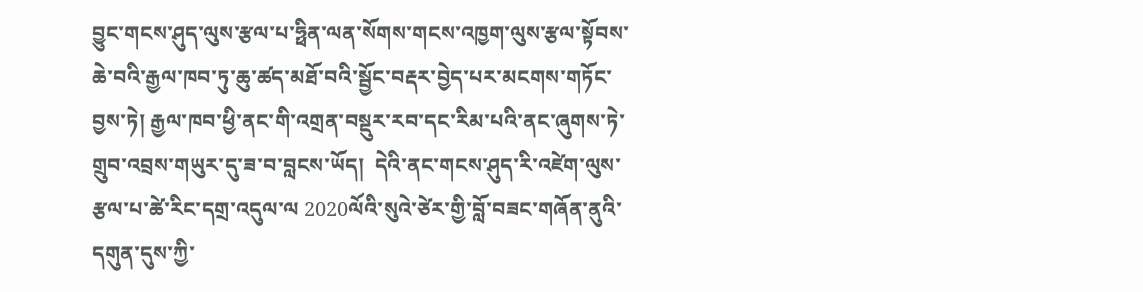བྱུང་གངས་ཤུད་ལུས་རྩལ་པ་ཧྥིན་ལན་སོགས་གངས་འཁྱག་ལུས་རྩལ་སྟོབས་ཆེ་བའི་རྒྱལ་ཁབ་ཏུ་ཆུ་ཚད་མཐོ་བའི་སྦྱོང་བརྡར་བྱེད་པར་མངགས་གཏོང་བྱས་ཏེ། རྒྱལ་ཁབ་ཕྱི་ནང་གི་འགྲན་བསྡུར་རབ་དང་རིམ་པའི་ནང་ཞུགས་ཏེ་གྲུབ་འབྲས་གཡུར་དུ་ཟ་བ་བླངས་ཡོད།  དེའི་ནང་གངས་ཤུད་རི་འཛེག་ལུས་རྩལ་པ་ཚེ་རིང་དགྲ་འདུལ་ལ 2020ལོའི་སུའེ་ཙེར་གྱི་བློ་བཟང་གཞོན་ནུའི་དགུན་དུས་ཀྱི་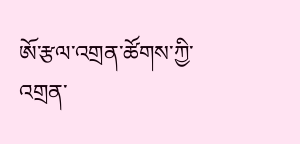ཨོ་རྩལ་འགྲན་ཚོགས་ཀྱི་འགྲན་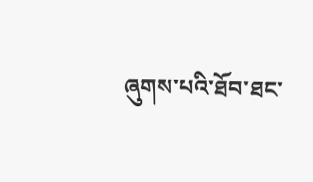ཞུགས་པའི་ཐོབ་ཐང་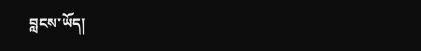བླངས་ཡོད།